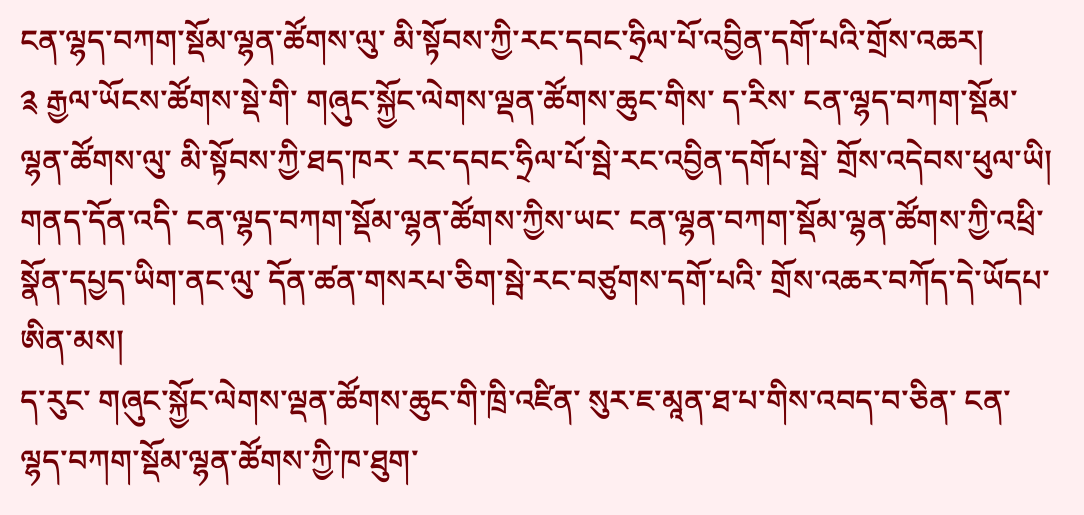ངན་ལྷད་བཀག་སྡོམ་ལྷན་ཚོགས་ལུ་ མི་སྟོབས་ཀྱི་རང་དབང་ཧྲིལ་པོ་འབྱིན་དགོ་པའི་གྲོས་འཆར།
༉ རྒྱལ་ཡོངས་ཚོགས་སྡེ་གི་ གཞུང་སྐྱོང་ལེགས་ལྡན་ཚོགས་ཆུང་གིས་ ད་རིས་ ངན་ལྷད་བཀག་སྡོམ་ལྷན་ཚོགས་ལུ་ མི་སྟོབས་ཀྱི་ཐད་ཁར་ རང་དབང་ཧྲིལ་པོ་སྦེ་རང་འབྱིན་དགོཔ་སྦེ་ གྲོས་འདེབས་ཕུལ་ཡི།
གནད་དོན་འདི་ ངན་ལྷད་བཀག་སྡོམ་ལྷན་ཚོགས་ཀྱིས་ཡང་ ངན་ལྷན་བཀག་སྡོམ་ལྷན་ཚོགས་ཀྱི་འཕྲི་སྣོན་དཔྱད་ཡིག་ནང་ལུ་ དོན་ཚན་གསརཔ་ཅིག་སྦེ་རང་བཙུགས་དགོ་པའི་ གྲོས་འཆར་བཀོད་དེ་ཡོདཔ་ཨིན་མས།
ད་རུང་ གཞུང་སྐྱོང་ལེགས་ལྡན་ཚོགས་ཆུང་གི་ཁྲི་འཛིན་ སུར་ཇ་མཱན་ཐ་པ་གིས་འབད་བ་ཅིན་ ངན་ལྷད་བཀག་སྡོམ་ལྷན་ཚོགས་ཀྱི་ཁ་ཐུག་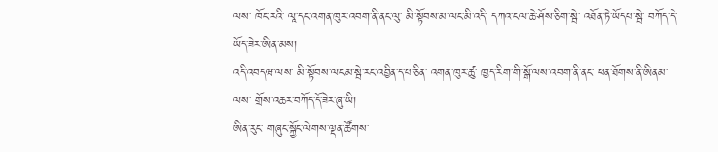ལས་ ཁོང་རའི་ ལཱ་དང་འགན་ཁུར་འབག་ནི་ནང་ལུ་ མི་སྟོབས་མ་ལང་མི་འདི་ དཀའ་ངལ་ཆེ་ཤོས་ཅིག་སྦེ་ འཐོན་ཏེ་ཡོདཔ་སྦེ་ བཀོད་དེ་ཡོད་ཟེར་ཨིན་མས།
འདི་འབདཝ་ལས་ མི་སྟོབས་ལངམ་སྦེ་རང་འབྱིན་ད་པ་ཅིན་ འགན་ཁུར་ཚུ་ ཁྱད་རིག་གི་སྒོ་ལས་འབག་ནི་ནང་ ཕན་ཐོགས་ནི་ཨིནམ་ལས་ གྲོས་འཆར་བཀོད་དོ་ཟེར་ཞུ་ཡི།
ཨིན་རུང་ གཞུང་སྐྱོང་ལེགས་ལྡན་ཚོགས་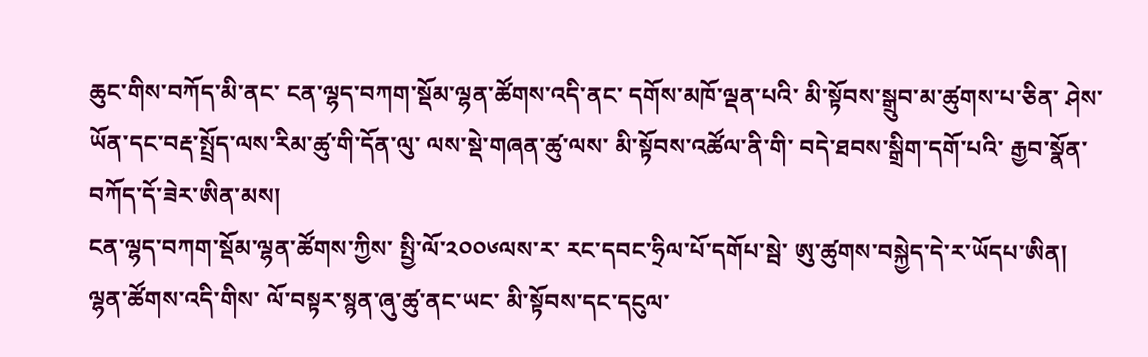ཆུང་གིས་བཀོད་མི་ནང་ ངན་ལྷད་བཀག་སྡོམ་ལྷན་ཚོགས་འདི་ནང་ དགོས་མཁོ་ལྡན་པའི་ མི་སྟོབས་སྒྲུབ་མ་ཚུགས་པ་ཅིན་ ཤེས་ཡོན་དང་བརྡ་སྤྲོད་ལས་རིམ་ཚུ་གི་དོན་ལུ་ ལས་སྡེ་གཞན་ཚུ་ལས་ མི་སྟོབས་འཚོལ་ནི་གི་ བདེ་ཐབས་སྒྲིག་དགོ་པའི་ རྒྱབ་སྣོན་བཀོད་དོ་ཟེར་ཨིན་མས།
ངན་ལྷད་བཀག་སྡོམ་ལྷན་ཚོགས་ཀྱིས་ སྤྱི་ལོ་༢༠༠༦ལས་ར་ རང་དབང་ཧྲིལ་པོ་དགོཔ་སྦེ་ ཨུ་ཚུགས་བསྐྱེད་དེ་ར་ཡོདཔ་ཨིན།
ལྷན་ཚོགས་འདི་གིས་ ལོ་བསྟར་སྙན་ཞུ་ཚུ་ནང་ཡང་ མི་སྟོབས་དང་དངུལ་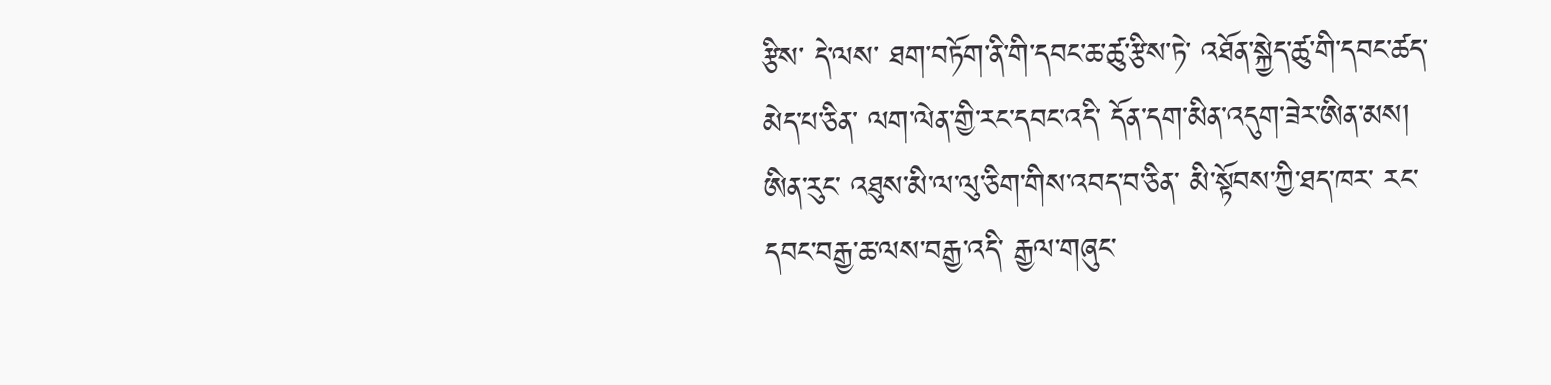རྩིས་ དེ་ལས་ ཐག་བཏོག་ནི་གི་དབང་ཆ་ཚུ་རྩིས་ཏེ་ འཐོན་སྐྱེད་ཚུ་གི་དབང་ཚད་མེད་པ་ཅིན་ ལག་ལེན་གྱི་རང་དབང་འདི་ དོན་དག་མིན་འདུག་ཟེར་ཨིན་མས།
ཨིན་རུང་ འཐུས་མི་ལ་ལུ་ཅིག་གིས་འབད་བ་ཅིན་ མི་སྟོབས་ཀྱི་ཐད་ཁར་ རང་དབང་བརྒྱ་ཆ་ལས་བརྒྱ་འདི་ རྒྱལ་གཞུང་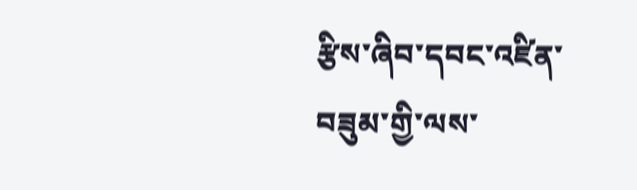རྩིས་ཞིབ་དབང་འཛིན་བཟུམ་གྱི་ལས་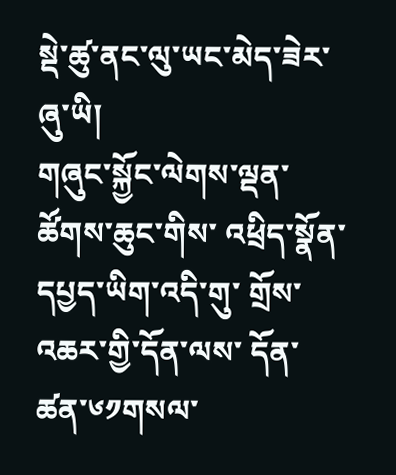སྡེ་ཚུ་ནང་ལུ་ཡང་མེད་ཟེར་ཞུ་ཡི།
གཞུང་སྐྱོང་ལེགས་ལྡན་ཚོགས་ཆུང་གིས་ འཕྲིད་སྣོན་དཔྱད་ཡིག་འདི་གུ་ གྲོས་འཆར་གྱི་དོན་ལས་ དོན་ཚན་༦༡གསལ་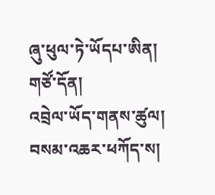ཞུ་ཕུལ་ཏེ་ཡོདཔ་ཨིན།
གཙོ་དོན།
འབྲེལ་ཡོད་གནས་ཚུལ།
བསམ་འཆར་ཕཀོད་ས།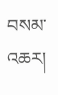བསམ་འཆར།